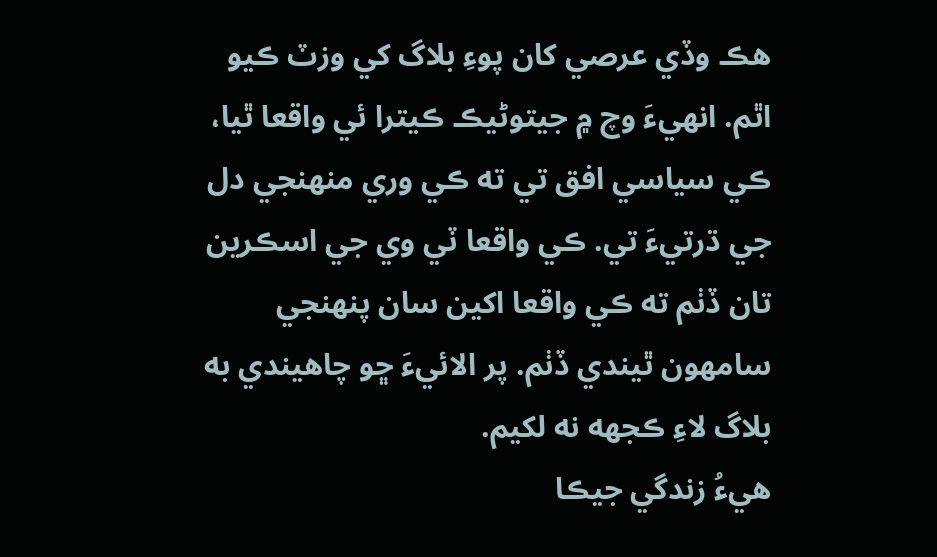هڪ وڏي عرصي کان پوءِ بلاگ کي وزٽ ڪيو اٿم. انهيءَ وچ ۾ جيتوڻيڪ ڪيترا ئي واقعا ٿيا، ڪي سياسي افق تي ته ڪي وري منهنجي دل جي ڌرتيءَ تي. ڪي واقعا ٽي وي جي اسڪرين تان ڏٺم ته ڪي واقعا اکين سان پنهنجي سامهون ٿيندي ڏٺم. پر الائيءَ ڇو چاهيندي به بلاگ لاءِ ڪجھه نه لکيم.
هيءُ زندگي جيڪا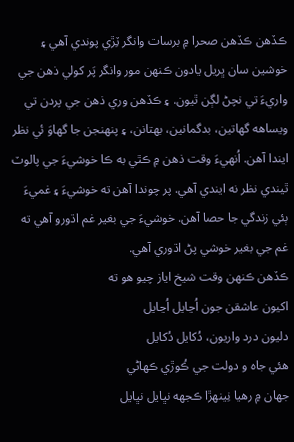ڪڏهن ڪڏهن صحرا ۾ برسات وانگر ٽِڙي پوندي آهي ۽ خوشين سان ڀريل يادون ڪنهن مور وانگر پَر کولي ذهن جي واريءَ تي نچڻ لڳن ٿيون. ۽ ڪڏهن وري ذهن جي پردن تي ويساهه گهاتين، بدگمانين، بهتانن، ۽ پنهنجن جا گھاوَ ئي نظر ايندا آهن. اُنهيءَ وقت ذهن ۾ ڪٿي به ڪا خوشيءَ جي پالوٽ ٿيندي نظر نه ايندي آهي. پر چوندا آهن ته خوشيءَ ۽ غميءَ ٻئي زندگي جا حصا آهن. خوشيءَ جي بغير غم اڌورو آهي ته غم جي بغير خوشي پڻ اڌوري آهي.
ڪڏهن ڪنهن وقت شيخ اياز چيو هو ته
اکيون عاشقن جون اُڃايل اُڃايل
دليون درد واريون، دُکايل دُکايل
هئي جاه و دولت جي ڪُوڙي ڪهاڻي
جهان ۾ رهيا نِينهڙا ڪجھه نڀايل نڀايل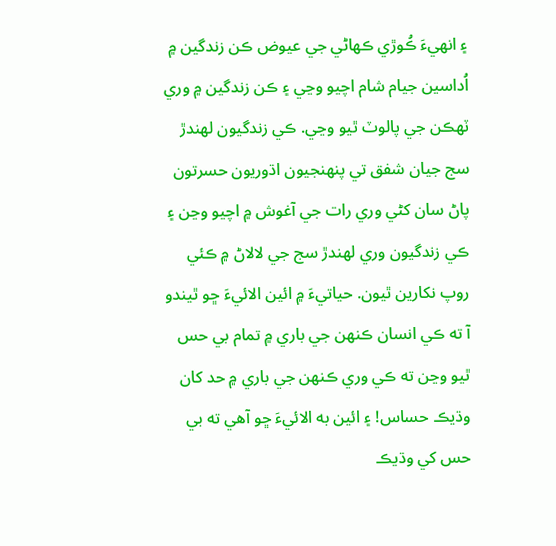۽ انهيءَ ڪُوڙي ڪهاڻي جي عيوض ڪن زندگين ۾ اُداسين جيام شام اچيو وڃي ۽ ڪن زندگين ۾ وري ٽهڪن جي پالوٽ ٿيو وڃي. ڪي زندگيون لهندڙ سج جيان شفق تي پنهنجيون اڌوريون حسرتون پاڻ سان کڻي وري رات جي آغوش ۾ اچيو وڃن ۽ ڪي زندگيون وري لهندڙ سج جي لالاڻ ۾ ڪئي روپ نکارين ٿيون. حياتيءَ ۾ ائين الائيءَ ڇو ٿيندو آ ته ڪي انسان ڪنهن جي باري ۾ تمام بي حس ٿيو وڃن ته ڪي وري ڪنهن جي باري ۾ حد کان وڌيڪ حساس! ۽ ائين به الائيءَ ڇو آهي ته بي حس کي وڌيڪ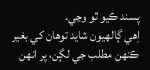پسند ڪيو ٿو وڃي.
اِهي ڳالهيون شايد توهان کي بغير ڪنهن مطلب جي لڳن، پر انهن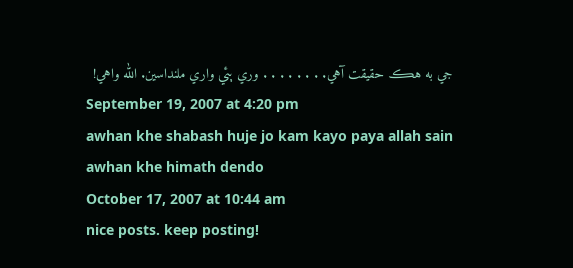جي به هڪ حقيقت آهي. . . . . . . . وري ٻئي واري ملنداسين. الله واهي!
September 19, 2007 at 4:20 pm
awhan khe shabash huje jo kam kayo paya allah sain awhan khe himath dendo
October 17, 2007 at 10:44 am
nice posts. keep posting!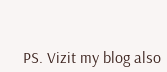PS. Vizit my blog also